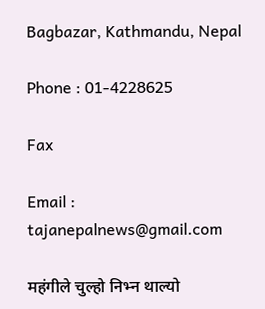Bagbazar, Kathmandu, Nepal

Phone : 01-4228625

Fax

Email : tajanepalnews@gmail.com

महंगीले चुल्हो निभ्न थाल्यो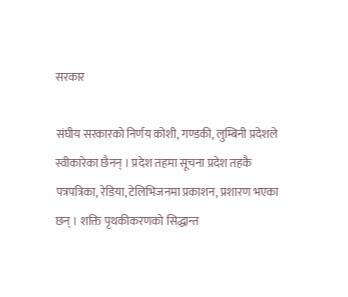सरकार

संघीय सरकारको निर्णय कोशी, गण्डकी, लुम्बिनी प्रदेशले स्वीकारेका छैनन् । प्रदेश तहमा सूचना प्रदेश तहकै पत्रपत्रिका, रेडिया, टेलिभिजनमा प्रकाशन, प्रशारण भएका छन् । शक्ति पृथकीकरणको सिद्धान्त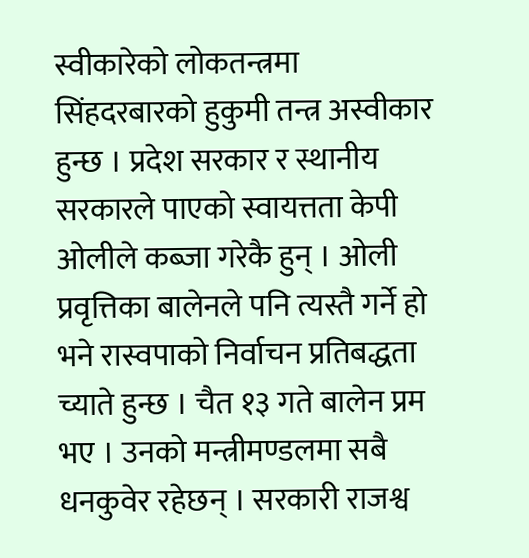स्वीकारेको लोकतन्त्रमा सिंहदरबारको हुकुमी तन्त्र अस्वीकार हुन्छ । प्रदेश सरकार र स्थानीय सरकारले पाएको स्वायत्तता केपी ओलीले कब्जा गरेकै हुन् । ओली प्रवृत्तिका बालेनले पनि त्यस्तै गर्ने हो भने रास्वपाको निर्वाचन प्रतिबद्धता च्याते हुन्छ । चैत १३ गते बालेन प्रम भए । उनको मन्त्रीमण्डलमा सबै धनकुवेर रहेछन् । सरकारी राजश्व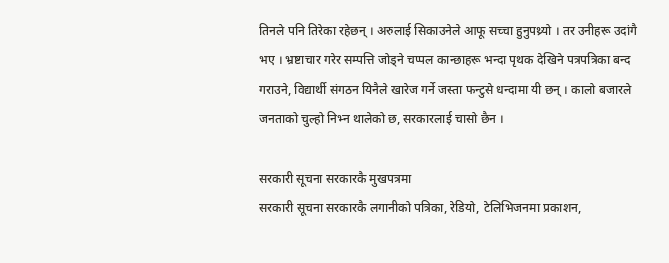तिनले पनि तिरेका रहेछन् । अरुलाई सिकाउनेले आफू सच्चा हुनुपथ्र्यो । तर उनीहरू उदांगै भए । भ्रष्टाचार गरेर सम्पत्ति जोड्ने चप्पल कान्छाहरू भन्दा पृथक देखिने पत्रपत्रिका बन्द गराउने, विद्यार्थी संगठन यिनैले खारेज गर्ने जस्ता फन्टुसे धन्दामा यी छन् । कालो बजारले जनताको चुल्हो निभ्न थालेको छ, सरकारलाई चासो छैन ।

सरकारी सूचना सरकारकै मुखपत्रमा
सरकारी सूचना सरकारकै लगानीको पत्रिका, रेडियो, टेलिभिजनमा प्रकाशन,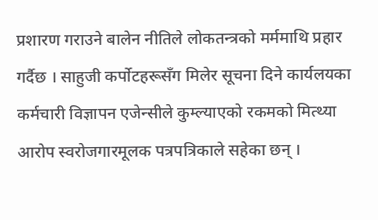प्रशारण गराउने बालेन नीतिले लोकतन्त्रको मर्ममाथि प्रहार गर्दैछ । साहुजी कर्पोटहरूसँग मिलेर सूचना दिने कार्यलयका कर्मचारी विज्ञापन एजेन्सीले कुम्ल्याएको रकमको मित्थ्या आरोप स्वरोजगारमूलक पत्रपत्रिकाले सहेका छन् ।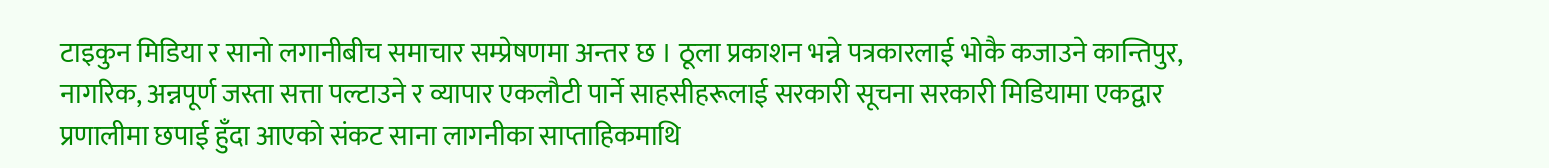टाइकुन मिडिया र सानो लगानीबीच समाचार सम्प्रेषणमा अन्तर छ । ठूला प्रकाशन भन्ने पत्रकारलाई भोकै कजाउने कान्तिपुर, नागरिक, अन्नपूर्ण जस्ता सत्ता पल्टाउने र व्यापार एकलौटी पार्ने साहसीहरूलाई सरकारी सूचना सरकारी मिडियामा एकद्वार प्रणालीमा छपाई हुँदा आएको संकट साना लागनीका साप्ताहिकमाथि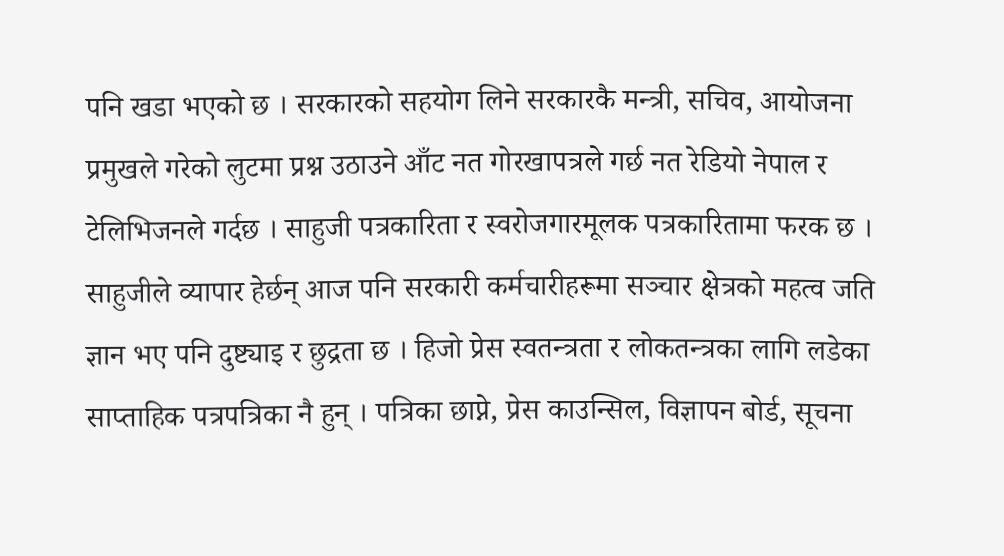पनि खडा भएको छ । सरकारको सहयोग लिने सरकारकै मन्त्री, सचिव, आयोजना प्रमुखले गरेको लुटमा प्रश्न उठाउने आँट नत गोरखापत्रले गर्छ नत रेडियो नेपाल र टेलिभिजनले गर्दछ । साहुजी पत्रकारिता र स्वरोजगारमूलक पत्रकारितामा फरक छ । साहुजीले व्यापार हेर्छन् आज पनि सरकारी कर्मचारीहरूमा सञ्चार क्षेत्रको महत्व जति ज्ञान भए पनि दुष्ट्याइ र छुद्रता छ । हिजो प्रेस स्वतन्त्रता र लोकतन्त्रका लागि लडेका साप्ताहिक पत्रपत्रिका नै हुन् । पत्रिका छाप्ने, प्रेस काउन्सिल, विज्ञापन बोर्ड, सूचना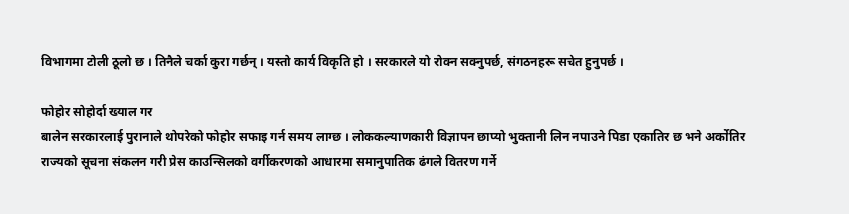विभागमा टोली ठूलो छ । तिनैले चर्का कुरा गर्छन् । यस्तो कार्य विकृति हो । सरकारले यो रोक्न सक्नुपर्छ, संगठनहरू सचेत हुनुपर्छ ।

फोहोर सोहोर्दा ख्याल गर
बालेन सरकारलाई पुरानाले थोपरेको फोहोर सफाइ गर्न समय लाग्छ । लोककल्याणकारी विज्ञापन छाप्यो भुक्तानी लिन नपाउने पिडा एकातिर छ भने अर्कोतिर राज्यको सूचना संकलन गरी प्रेस काउन्सिलको वर्गीकरणको आधारमा समानुपातिक ढंगले वितरण गर्ने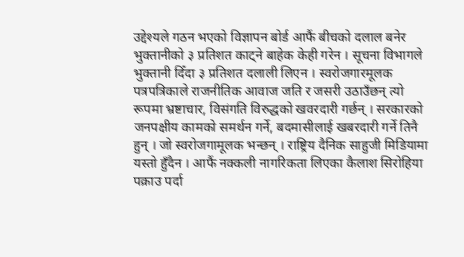उद्देश्यले गठन भएको विज्ञापन बोर्ड आफैं बीचको दलाल बनेर भुक्तानीको ३ प्रतिशत काट्ने बाहेक केही गरेन । सूचना विभागले भुक्तानी दिँदा ३ प्रतिशत दलाली लिएन । स्वरोजगारमूलक पत्रपत्रिकाले राजनीतिक आवाज जति र जसरी उठाउँछन् त्यो रूपमा भ्रष्टाचार, विसंगति विरुद्धको खवरदारी गर्छन् । सरकारको जनपक्षीय कामको समर्थन गर्ने, बदमासीलाई खबरदारी गर्ने तिनै हुन् । जो स्वरोजगामूलक भन्छन् । राष्ट्रिय दैनिक साहुजी मिडियामा यस्तो हुँदैन । आफैं नक्कली नागरिकता लिएका कैलाश सिरोहिया पक्राउ पर्दा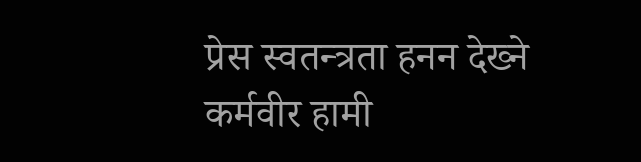प्रेस स्वतन्त्रता हनन देख्ने कर्मवीर हामी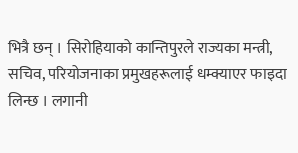भित्रै छन् । सिरोहियाको कान्तिपुरले राज्यका मन्त्री, सचिव, परियोजनाका प्रमुखहरूलाई धम्क्याएर फाइदा लिन्छ । लगानी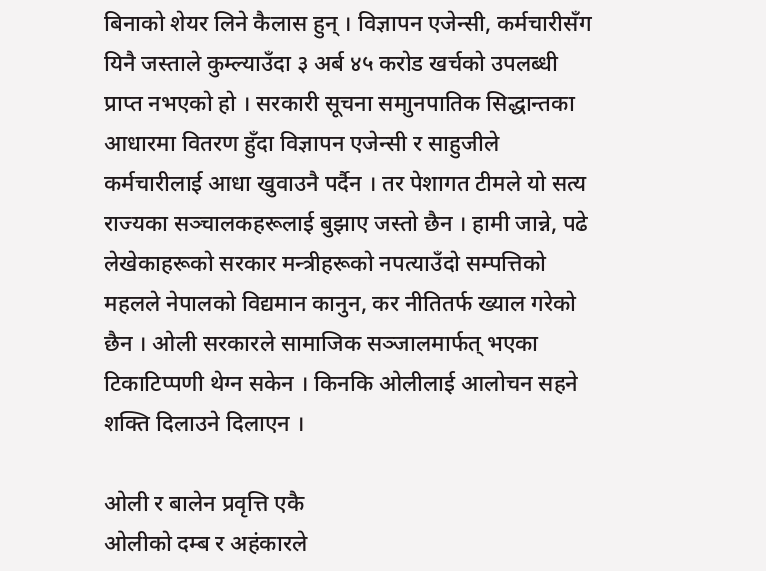बिनाको शेयर लिने कैलास हुन् । विज्ञापन एजेन्सी, कर्मचारीसँग यिनै जस्ताले कुम्ल्याउँदा ३ अर्ब ४५ करोड खर्चको उपलब्धी प्राप्त नभएको हो । सरकारी सूचना समाुनपातिक सिद्धान्तका आधारमा वितरण हुँदा विज्ञापन एजेन्सी र साहुजीले कर्मचारीलाई आधा खुवाउनै पर्दैन । तर पेशागत टीमले यो सत्य राज्यका सञ्चालकहरूलाई बुझाए जस्तो छैन । हामी जान्ने, पढे लेखेकाहरूको सरकार मन्त्रीहरूको नपत्याउँदो सम्पत्तिको महलले नेपालको विद्यमान कानुन, कर नीतितर्फ ख्याल गरेको छैन । ओली सरकारले सामाजिक सञ्जालमार्फत् भएका टिकाटिप्पणी थेग्न सकेन । किनकि ओलीलाई आलोचन सहने शक्ति दिलाउने दिलाएन ।

ओली र बालेन प्रवृत्ति एकै
ओलीको दम्ब र अहंकारले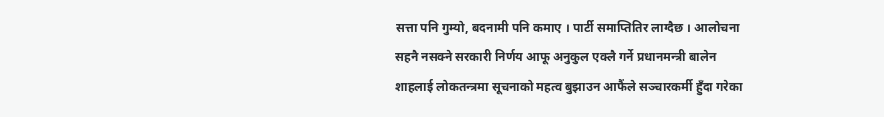सत्ता पनि गुम्यो, बदनामी पनि कमाए । पार्टी समाप्तितिर लाग्दैछ । आलोचना सहनै नसक्ने सरकारी निर्णय आफू अनुकुल एक्लै गर्ने प्रधानमन्त्री बालेन शाहलाई लोकतन्त्रमा सूचनाको महत्व बुझाउन आफैंले सञ्चारकर्मी हुँदा गरेका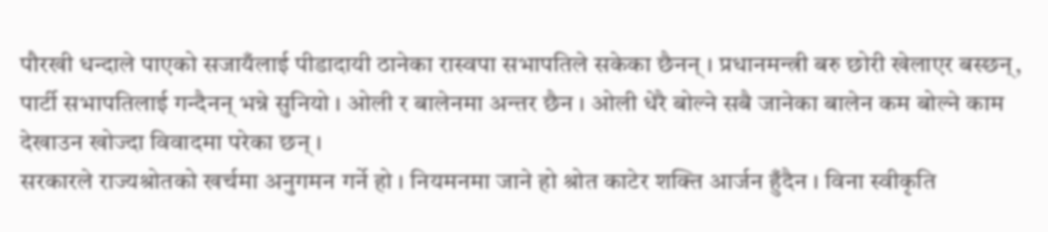पौरखी धन्दाले पाएको सजायँलाई पीडादायी ठानेका रास्वपा सभापतिले सकेका छैनन् । प्रधानमन्त्री बरु छोरी खेलाएर बस्छन्, पार्टी सभापतिलाई गन्दैनन् भन्ने सुनियो । ओली र बालेनमा अन्तर छैन । ओली धेरै बोल्ने सबै जानेका बालेन कम बोल्ने काम देखाउन खोज्दा विवादमा परेका छन् ।
सरकारले राज्यश्रोतको खर्चमा अनुगमन गर्ने हो । नियमनमा जाने हो श्रोत काटेर शक्ति आर्जन हुँदैन । विना स्वीकृति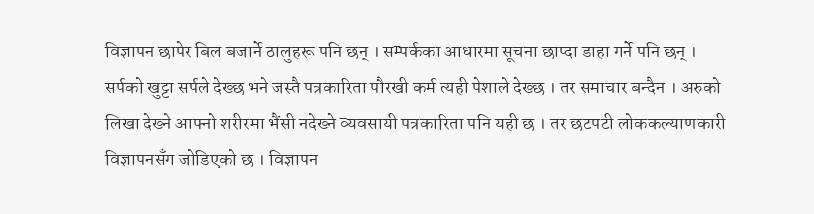विज्ञापन छापेर बिल बजार्ने ठालुहरू पनि छन् । सम्पर्कका आधारमा सूचना छाप्दा डाहा गर्ने पनि छन् । सर्पको खुट्टा सर्पले देख्छ भने जस्तै पत्रकारिता पौरखी कर्म त्यही पेशाले देख्छ । तर समाचार बन्दैन । अरुको लिखा देख्ने आफ्नो शरीरमा भैंसी नदेख्ने व्यवसायी पत्रकारिता पनि यही छ । तर छटपटी लोककल्याणकारी विज्ञापनसँग जोडिएको छ । विज्ञापन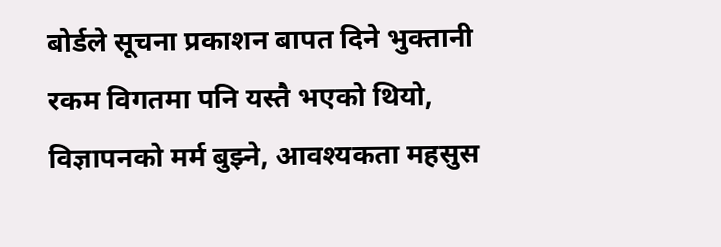बोर्डले सूचना प्रकाशन बापत दिने भुक्तानी रकम विगतमा पनि यस्तै भएको थियो, विज्ञापनको मर्म बुझ्ने, आवश्यकता महसुस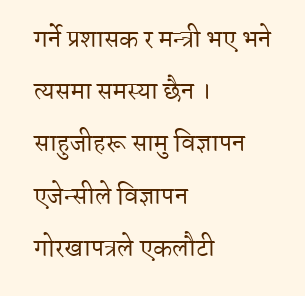गर्ने प्रशासक र मन्त्री भए भने त्यसमा समस्या छैन । साहुजीहरू सामु विज्ञापन एजेन्सीले विज्ञापन गोरखापत्रले एकलौटी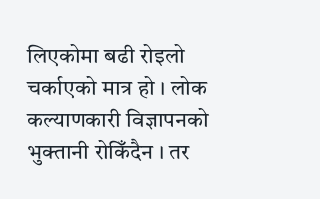लिएकोमा बढी रोइलो चर्काएको मात्र हो । लोक कल्याणकारी विज्ञापनको भुक्तानी रोकिँदैन । तर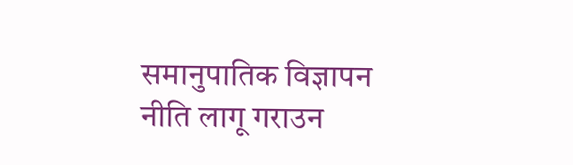समानुपातिक विज्ञापन नीति लागू गराउन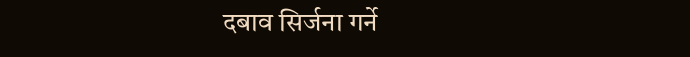दबाव सिर्जना गर्ने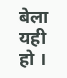बेला यही हो ।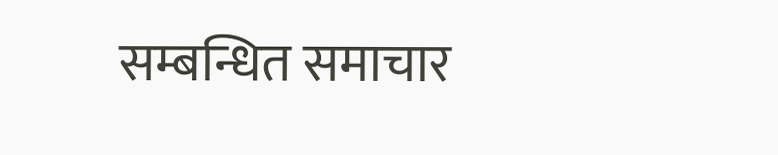सम्बन्धित समाचार